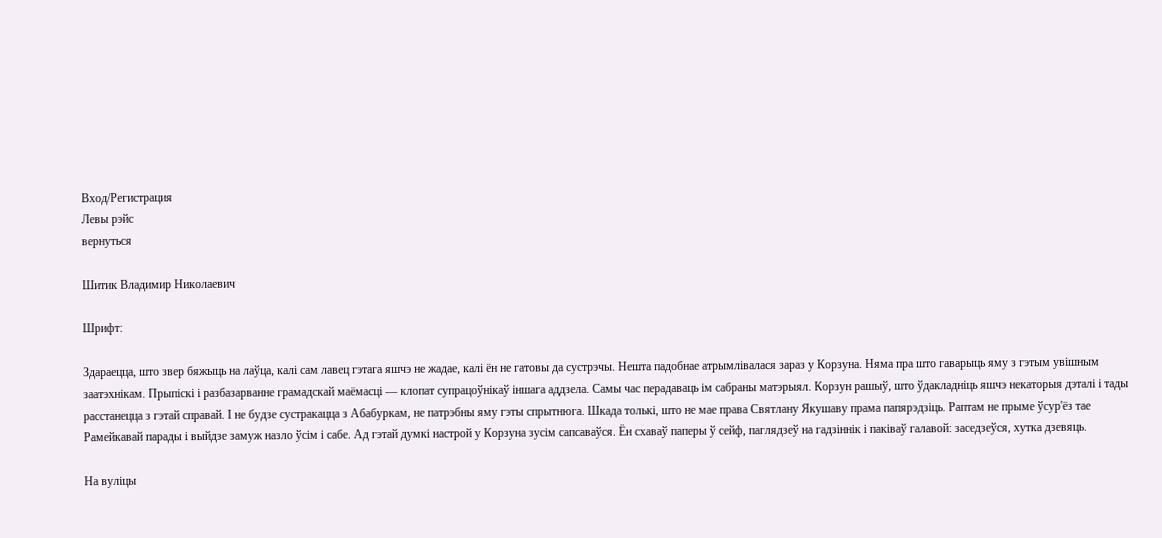Вход/Регистрация
Левы рэйс
вернуться

Шитик Владимир Николаевич

Шрифт:

Здараецца, што звер бяжыць на лаўца, калі сам лавец гэтага яшчэ не жадае, калі ён не гатовы да сустрэчы. Нешта падобнае атрымлівалася зараз у Корзуна. Няма пра што гаварыць яму з гэтым увішным заатэхнікам. Прыпіскі і разбазарванне грамадскай маёмасці — клопат супрацоўнікаў іншага аддзела. Самы час перадаваць ім сабраны матэрыял. Корзун рашыў, што ўдакладніць яшчэ некаторыя дэталі і тады расстанецца з гэтай справай. І не будзе сустракацца з Абабуркам, не патрэбны яму гэты спрытнюга. Шкада толькі, што не мае права Святлану Якушаву прама папярэдзіць. Раптам не прыме ўсур'ёз тае Рамейкавай парады і выйдзе замуж назло ўсім і сабе. Ад гэтай думкі настрой у Корзуна зусім сапсаваўся. Ён схаваў паперы ў сейф, паглядзеў на гадзіннік і паківаў галавой: заседзеўся, хутка дзевяць.

На вуліцы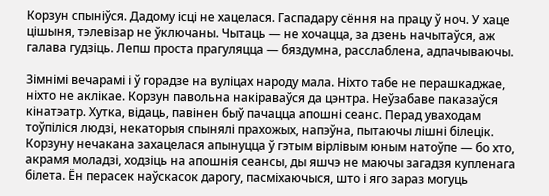Корзун спыніўся. Дадому ісці не хацелася. Гаспадару сёння на працу ў ноч. У хаце цішыня, тэлевізар не ўключаны. Чытаць — не хочацца, за дзень начытаўся, аж галава гудзіць. Лепш проста прагуляцца — бяздумна, расслаблена, адпачываючы.

Зімнімі вечарамі і ў горадзе на вуліцах народу мала. Ніхто табе не перашкаджае, ніхто не аклікае. Корзун павольна накіраваўся да цэнтра. Неўзабаве паказаўся кінатэатр. Хутка, відаць, павінен быў пачацца апошні сеанс. Перад уваходам тоўпіліся людзі, некаторыя спынялі прахожых, напэўна, пытаючы лішні білецік. Корзуну нечакана захацелася апынуцца ў гэтым вірлівым юным натоўпе — бо хто, акрамя моладзі, ходзіць на апошнія сеансы, ды яшчэ не маючы загадзя купленага білета. Ён перасек наўскасок дарогу, пасміхаючыся, што і яго зараз могуць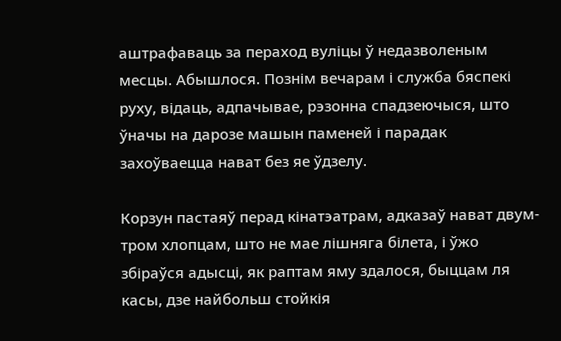аштрафаваць за пераход вуліцы ў недазволеным месцы. Абышлося. Познім вечарам і служба бяспекі руху, відаць, адпачывае, рэзонна спадзеючыся, што ўначы на дарозе машын паменей і парадак захоўваецца нават без яе ўдзелу.

Корзун пастаяў перад кінатэатрам, адказаў нават двум-тром хлопцам, што не мае лішняга білета, і ўжо збіраўся адысці, як раптам яму здалося, быццам ля касы, дзе найбольш стойкія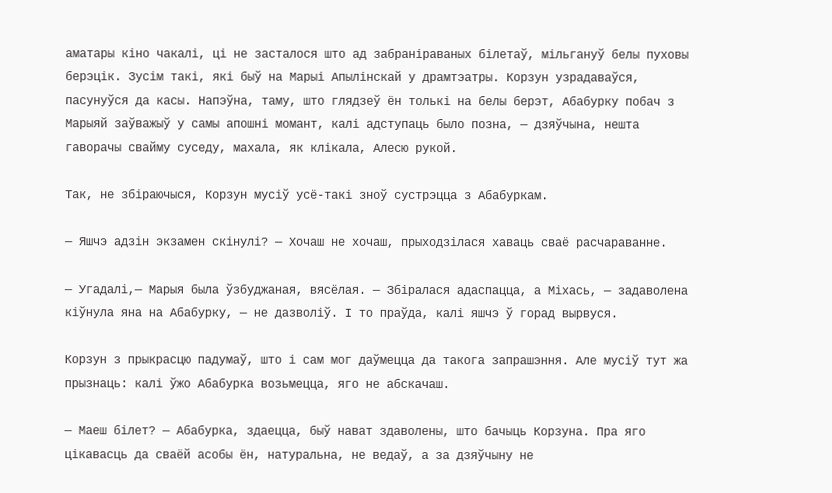аматары кіно чакалі, ці не засталося што ад забраніраваных білетаў, мільгануў белы пуховы берэцік. Зусім такі, які быў на Марыі Апылінскай у драмтэатры. Корзун узрадаваўся, пасунуўся да касы. Напэўна, таму, што глядзеў ён толькі на белы берэт, Абабурку побач з Марыяй заўважыў у самы апошні момант, калі адступаць было позна, — дзяўчына, нешта гаворачы свайму суседу, махала, як клікала, Алесю рукой.

Так, не збіраючыся, Корзун мусіў усё-такі зноў сустрэцца з Абабуркам.

— Яшчэ адзін экзамен скінулі? — Хочаш не хочаш, прыходзілася хаваць сваё расчараванне.

— Угадалі,— Марыя была ўзбуджаная, вясёлая. — Збіралася адаспацца, а Міхась, — задаволена кіўнула яна на Абабурку, — не дазволіў. І то праўда, калі яшчэ ў горад вырвуся.

Корзун з прыкрасцю падумаў, што і сам мог даўмецца да такога запрашэння. Але мусіў тут жа прызнаць: калі ўжо Абабурка возьмецца, яго не абскачаш.

— Маеш білет? — Абабурка, здаецца, быў нават здаволены, што бачыць Корзуна. Пра яго цікавасць да сваёй асобы ён, натуральна, не ведаў, а за дзяўчыну не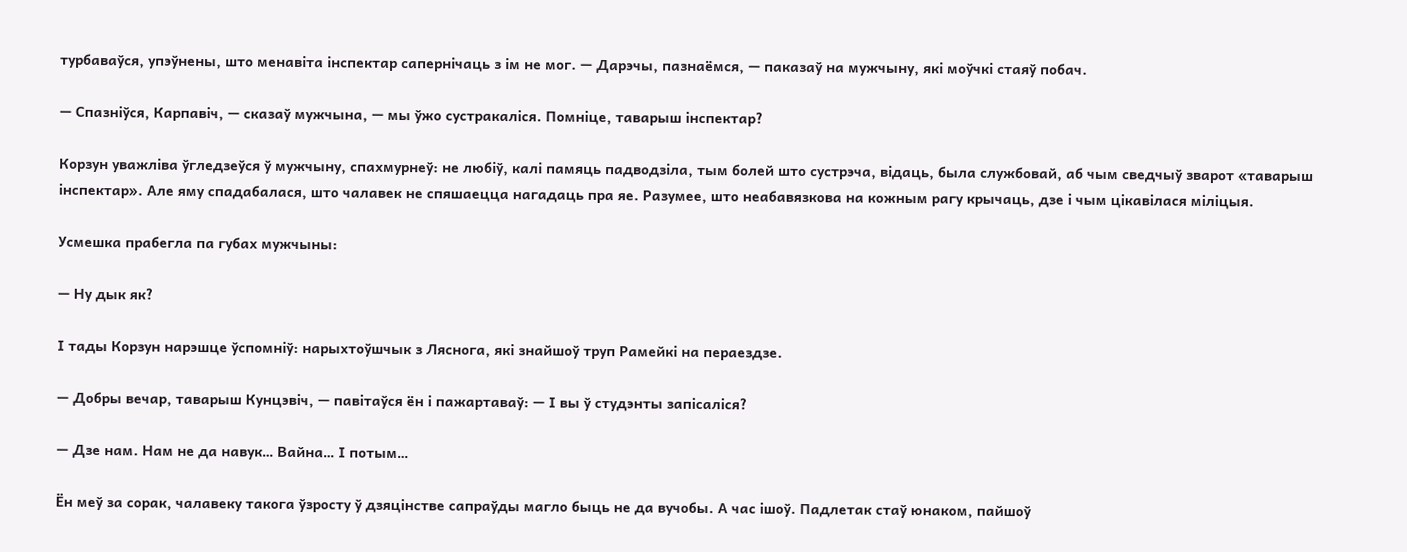турбаваўся, упэўнены, што менавіта інспектар сапернічаць з ім не мог. — Дарэчы, пазнаёмся, — паказаў на мужчыну, які моўчкі стаяў побач.

— Спазніўся, Карпавіч, — сказаў мужчына, — мы ўжо сустракаліся. Помніце, таварыш інспектар?

Корзун уважліва ўгледзеўся ў мужчыну, спахмурнеў: не любіў, калі памяць падводзіла, тым болей што сустрэча, відаць, была службовай, аб чым сведчыў зварот «таварыш інспектар». Але яму спадабалася, што чалавек не спяшаецца нагадаць пра яе. Разумее, што неабавязкова на кожным рагу крычаць, дзе і чым цікавілася міліцыя.

Усмешка прабегла па губах мужчыны:

— Ну дык як?

І тады Корзун нарэшце ўспомніў: нарыхтоўшчык з Ляснога, які знайшоў труп Рамейкі на пераездзе.

— Добры вечар, таварыш Кунцэвіч, — павітаўся ён і пажартаваў: — І вы ў студэнты запісаліся?

— Дзе нам. Нам не да навук… Вайна… І потым…

Ён меў за сорак, чалавеку такога ўзросту ў дзяцінстве сапраўды магло быць не да вучобы. А час ішоў. Падлетак стаў юнаком, пайшоў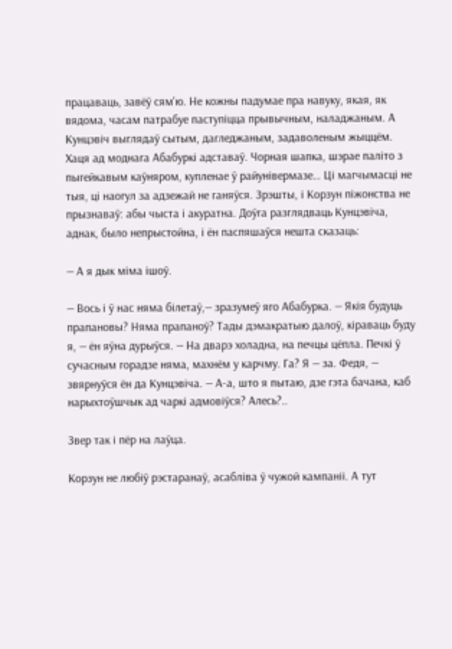працаваць, завёў сям'ю. Не кожны падумае пра навуку, якая, як вядома, часам патрабуе паступіцца прывычным, наладжаным. А Кунцэвіч выглядаў сытым, дагледжаным, задаволеным жыццём. Хаця ад моднага Абабуркі адставаў. Чорная шапка, шэрае паліто з пыгейкавым каўняром, купленае ў райунівермазе… Ці магчымасці не тыя, ці наогул за адзежай не ганяўся. Зрэшты, і Корзун піжонства не прызнаваў: абы чыста і акуратна. Доўга разглядваць Кунцэвіча, аднак, было непрыстойна, і ён паспяшаўся нешта сказаць:

— А я дык міма ішоў.

— Вось і ў нас няма білетаў,— зразумеў яго Абабурка. — Якія будуць прапановы? Няма прапаноў? Тады дэмакратыю далоў, кіраваць буду я, — ён яўна дурыўся. — На дварэ холадна, на печцы цёпла. Печкі ў сучасным горадзе няма, махнём у карчму. Га? Я — за. Федя, — звярнуўся ён да Кунцэвіча. — А-а, што я пытаю, дзе гэта бачана, каб нарыхтоўшчык ад чаркі адмовіўся? Алесь?..

Звер так і пёр на лаўца.

Корзун не любіў рэстаранаў, асабліва ў чужой кампаніі. А тут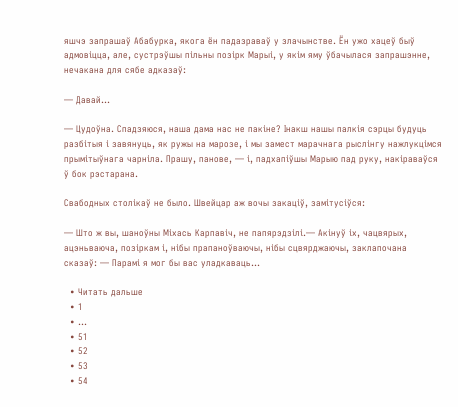яшчэ запрашаў Абабурка, якога ён падазраваў у злачынстве. Ён ужо хацеў быў адмовіцца, але, сустрэўшы пільны позірк Марыі, у якім яму ўбачылася запрашэнне, нечакана для сябе адказаў:

— Давай…

— Цудоўна. Спадзяюся, наша дама нас не пакіне? Інакш нашы палкія сэрцы будуць разбітыя і завянуць, як ружы на марозе, і мы замест марачнага рыслінгу нажлукцімся прымітыўнага чарніла. Прашу, панове, — і, падхапіўшы Марыю пад руку, накіраваўся ў бок рэстарана.

Свабодных столікаў не было. Швейцар аж вочы закаціў, замітусіўся:

— Што ж вы, шаноўны Міхась Карпавіч, не папярэдзілі.— Акінуў іх, чацвярых, ацэньваюча, позіркам і, нібы прапаноўваючы, нібы сцвярджаючы, заклапочана сказаў: — Парамі я мог бы вас уладкаваць…

  • Читать дальше
  • 1
  • ...
  • 51
  • 52
  • 53
  • 54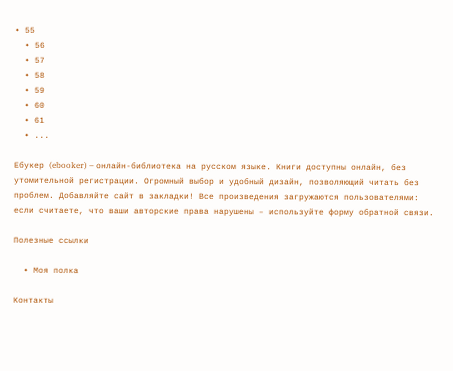• 55
  • 56
  • 57
  • 58
  • 59
  • 60
  • 61
  • ...

Ебукер (ebooker) – онлайн-библиотека на русском языке. Книги доступны онлайн, без утомительной регистрации. Огромный выбор и удобный дизайн, позволяющий читать без проблем. Добавляйте сайт в закладки! Все произведения загружаются пользователями: если считаете, что ваши авторские права нарушены – используйте форму обратной связи.

Полезные ссылки

  • Моя полка

Контакты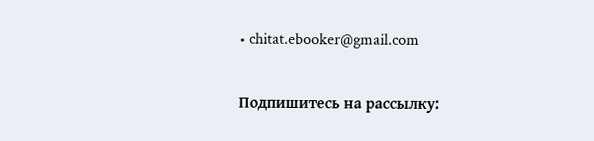• chitat.ebooker@gmail.com

Подпишитесь на рассылку: